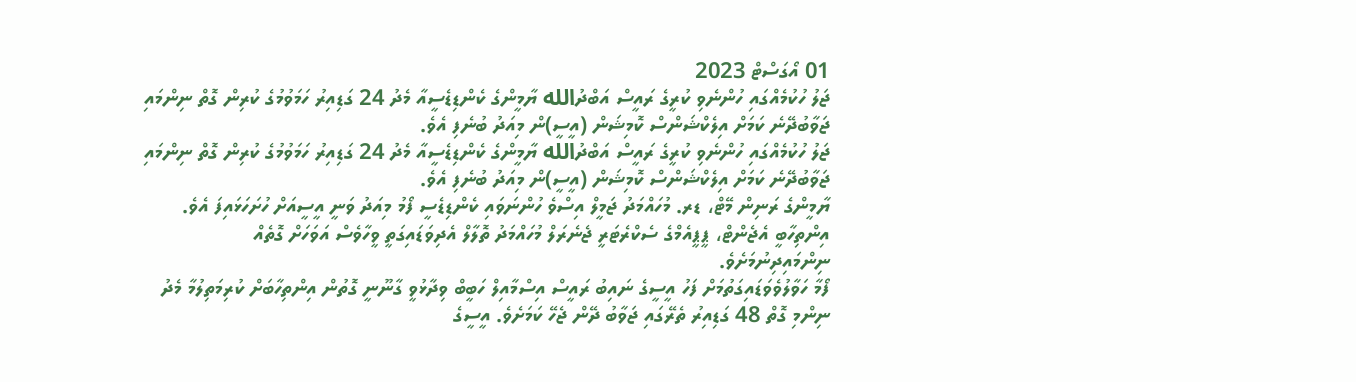01 އޯގަސްޓް 2023
ޖަލު ހުކުމެއްގައި ހުންނެވި ކުރީގެ ރައީސް އަބްދުالله ޔާމީންގެ ކެންޑިޑެސީއާ މެދު 24 ގަޑިއިރު ހަމަވުމުގެ ކުރިން ގޮތް ނިންމައި ޖަވާބުދޭނެ ކަމަށް އިލެކްޝަންސް ކޮމިޝަން (އީސީ)ން މިއަދު ބުނެފި އެވެ.
ޖަލު ހުކުމެއްގައި ހުންނެވި ކުރީގެ ރައީސް އަބްދުالله ޔާމީންގެ ކެންޑިޑެސީއާ މެދު 24 ގަޑިއިރު ހަމަވުމުގެ ކުރިން ގޮތް ނިންމައި ޖަވާބުދޭނެ ކަމަށް އިލެކްޝަންސް ކޮމިޝަން (އީސީ)ން މިއަދު ބުނެފި އެވެ.
ޔާމީންގެ ރަނިން މޭޓް، ޑރ. މުހައްމަދު ޖަމީލް އިސްވެ ހުންނަވައި ކެންޑިޑެސީ ފޯމު މިއަދު ވަނީ އީސީއަށް ހުށަހަޅައިފަ އެވެ. އިންތިހާބީ އެޖެންޓް، ޕީޕީއެމްގެ ސެކްރެޓަރީ ޖެނެރަލް މުހައްމަދު ތޮލާލް އެދިވަޑައިގަތީ ވީހާވެސް އަވަހަށް ގޮތެއް ނިންމައިދިނުމަށެވެ.
ފޯމާ ހަވާލުވެވަޑައިގަތުމަށް ފަހު އީސީގެ ނައިބު ރައީސް އިސްމާއިލް ހަބީބް ވިދާޅުވީ ގާނޫނީ ގޮތުން އިންތިހާބަށް ކުރިމަތިލުމާ މެދު ނިންމި ގޮތް 48 ގަޑިއިރު ތެރޭގައި ޖަވާބު ދޭން ޖެހޭ ކަމަށެވެ. އީސީގެ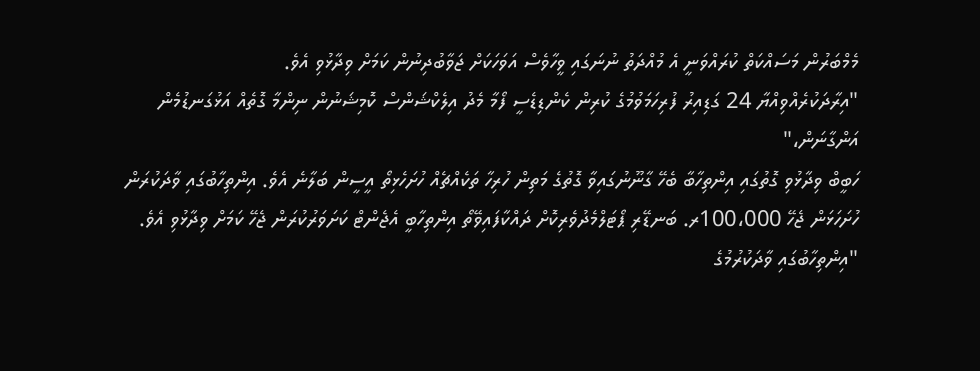މެމްބަރުން މަސައްކަތް ކުރައްވަނީ އެ މުއްދަތު ނުނަގައި ވީހާވެސް އަވަހަކަށް ޖަވާބުދިނުން ކަމަށް ވިދާޅުވި އެވެ.
"އިރާދަކުރެއްވިއްޔާ 24 ގަޑިއިރު ފުރިހަމަވުމުގެ ކުރިން ކެންޑިޑެސީ ފޯމާ މެދު އިލެކްޝަންސް ކޮމިޝަނުން ނިންމާ ގޮތެއް އަޅުގަނޑުމެން އަންގާނަން،"
ހަބީބް ވިދާޅުވި ގޮތުގައި އިންތިހާބާ ބެހޭ ގާނޫނުގައިވާ ގޮތުގެ މަތިން ހުރިހާ ތަކެއްޗެއް ހުށަހެޅިތޯ އީސީން ބަލާނެ އެވެ. އިންތިހާބުގައި ވާދަކުރަން ހުށަހަޅަން ޖެހޭ 100،000ރ. ބަނޑޭރި ޕޯޓަލްމެދުވެރިކޮށް ދައްކާފައިވޭތޯ އިންތިހާބީ އެޖެންޓް ކަށަވަރުކުރަން ޖެހޭ ކަމަށް ވިދާޅުވި އެވެ.
"އިންތިހާބުގައި ވާދަކުރުމުގެ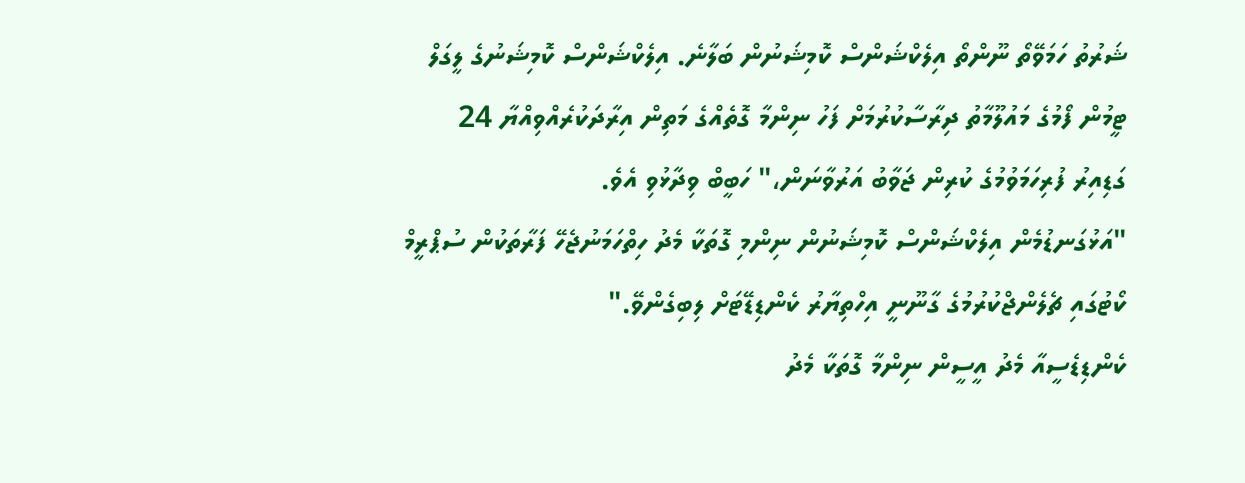ޝަރުތު ހަމަވޭތޯ ނޫންތޯ އިލެކްޝަންސް ކޮމިޝަނުން ބަލާނެ. އިލެކްޝަންސް ކޮމިޝަނުގެ ލީގަލް ޓީމުން ފޯމުގެ މައުލޫމާތު ދިރާސާކުރުމަށް ފަހު ނިންމާ ގޮތެއްގެ މަތިން އިރާދަކުރެއްވިއްޔާ 24 ގަޑިއިރު ފުރިހަމަވުމުގެ ކުރިން ޖަވާބު އަރުވާނަން،" ހަބީބް ވިދާޅުވި އެވެ.
"އަޅުގަނޑުމެން އިލެކްޝަންސް ކޮމިޝަނުން ނިންމި ގޮތަކާ މެދު ހިތްހަމަނުޖެހޭ ފަރާތަކުން ސުޕްރީމް ކޯޓުގައި ޗެލެންޖްކުރުމުގެ ގާނޫނީ އިހްތިޔާރު ކެންޑިޑޭޓަށް ލިބިގެންވޭ."
ކެންޑިޑެސީއާ މެދު އީސީން ނިންމާ ގޮތަކާ މެދު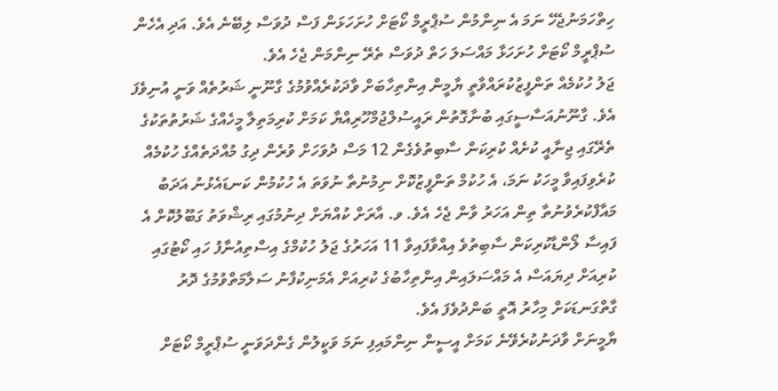ހިތްހަމަނުޖެހޭ ނަމަ އެ ނިންމުން ސުޕްރީމް ކޯޓަށް ހުށަހަޅަން ފަސް ދުވަސް ލިބޭނެ އެވެ. އަދި އެހެން ސުޕްރީމް ކޯޓަށް ހުށަހަޅާ މައްސަލަ ހަތް ދުވަސް ތެރޭ ނިންމަން ޖެހެ އެވެ.
ޖަލު ހުކުމެއް ތަންފީޒުކުރައްވާތީ ޔާމީން އިންތިހާބަށް ވާދަކުރެއްވުމުގެ ގާނޫނީ ޝަރުތެއް ވަނީ އުނިވެފަ އެވެ. ގާނޫނުއަސާސީގައި ބުނާގޮތުން ރައީސުލްޖުމްހޫރިއްޔާ ކަމަށް ކުރިމަތިލާ މީހެއްގެ ޝަރުތުތަކުގެ ތެރޭގައި ޖިނާއީ ކުށެއް ކުރިކަން ސާބިތުވެގެން 12 މަސް ދުވަހަށް ވުރެން ދިގު މުއްދަތެއްގެ ހުކުމެއް ކުރެވިފައިވާ މީހަކު ނަމަ، އެ ހުކުމް ތަންފީޒުކޮށް ނިމުނުތާ ނުވަތަ އެ ހުކުމުން ކަނޑައެޅުނު އަދަބު މައާފްކުރެވުނުތާ ތިން އަހަރު ވާން ޖެހެ އެވެ. ވ. އާރަށް ކުއްޔަށް ދިނުމުގައި ރިޝްވަތު ގަބޫލުކޮށް އެ ފައިސާ ލޯންޑާކުރިކަން ސާބިތުވެ އިއްވާފައިވާ 11 އަހަރުގެ ޖަލު ހުކުމްގެ އިސްތިއުނާފު ހައި ކޯޓުގައި ކުރިއަށް ދިޔައަސް އެ މައްސަލައިން އިންތިހާބުގެ ކުރިއަށް އެމަނިކުފާނު ސަލާމަތްވުމުގެ ދޮރު ގާތްގަނޑަކަށް މިހާރު އޮތީ ބަންދުވެފަ އެވެ.
ޔާމީނަށް ވާދަނުކުރެވޭނެ ކަމަށް އީސީން ނިންމައިފި ނަމަ ވަކީލުން ގެންދަވަނީ ސުޕްރީމް ކޯޓަށް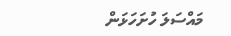މައްސަލަ ހުށަހަޅަން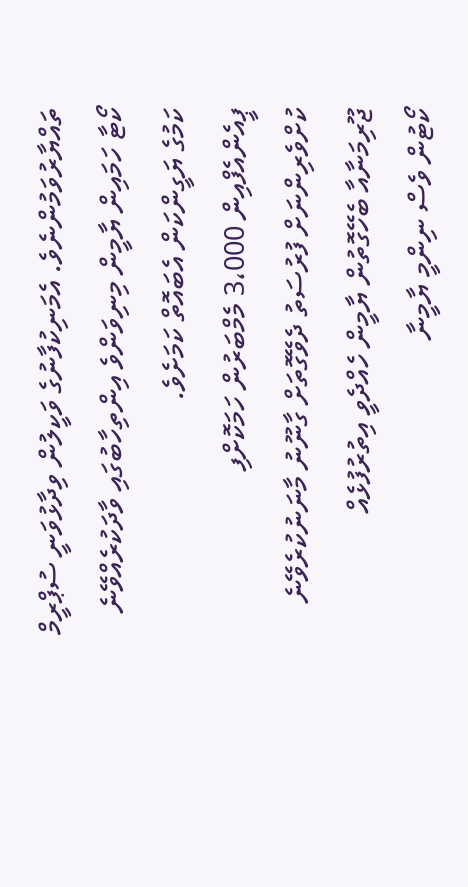ތައްޔާރުވަމުންނެވެ. އެމަނިކުފާނުގެ ވަކީލުން ވިދާޅުވަނީ ސުޕްރީމް ކޯޓާ ހަމައިން ޔާމީން މިނިވަންވެ އިންތިހާބުގައި ވާދަކުރެއްވޭނެ ކަމުގެ ޔަގީންކަން އެބައޮތް ކަމަށެވެ.
ޕީއެންއެފްއިން 3،000 މެމްބަރުން ހަމަކޮށްފި
ކުށްވެރިންނަށް ފުރުސަތު ދެވޭގޮތަށް ގާނޫނު މާނަނުކުރެވޭނެ
ޖޫރިމަނާއާ ބެހޭގޮތުން ޔާމީން ހެއްދެވީ އިތުރުފުޅެއް
ކޯޓުން ވެސް ނިންމީ ޔާމީނާ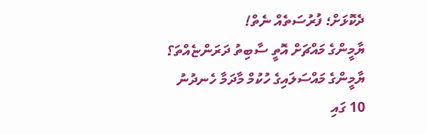ދެކޮޅަށް؛ ފުރުސަތެއް ނެތް!
ޔާމީންގެ މައްޗަށް އޮތީ ސާބިތު ދަރަންޏެއްތަ؟
ޔާމީންގެ މައްސަލައިގެ ހުކުމް މާދަމާ ހެނދުނު 10 ގައި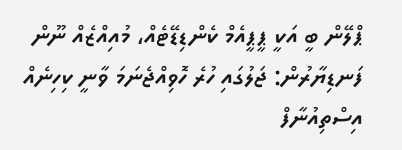ޕްލޭން ބީ އަކީ ޕީޕީއެމް ކެންޑިޑޭޓެއް، މުއިއްޒެއް ނޫން
ފަނޑިޔާރުން: ޖަލުގައި ހުރެ ހޮވިއްޖެނަމަ ވާނީ ކިހިނެއް
އިސްތިއުނާފް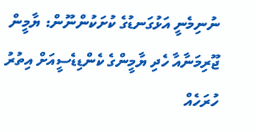ނުނިމެނީ އަޅުގަނޑުގެ ކުށަކުންނޫން: ޔާމީން
ޖޫރިމަނާއާ ހެދި ޔާމީންގެ ކެންޑިޑެސީއަށް އިތުރު ހުރަހެއް